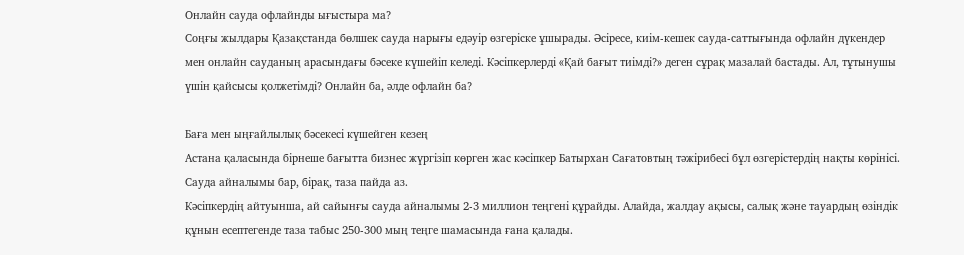Онлайн сауда офлайнды ығыстыра ма?
Соңғы жылдары Қазақстанда бөлшек сауда нарығы едәуір өзгеріске ұшырады. Әсіресе, киім-кешек сауда-саттығында офлайн дүкендер мен онлайн сауданың арасындағы бәсеке күшейіп келеді. Кәсіпкерлерді «Қай бағыт тиімді?» деген сұрақ мазалай бастады. Ал, тұтынушы үшін қайсысы қолжетімді? Онлайн ба, әлде офлайн ба?

Баға мен ыңғайлылық бәсекесі күшейген кезең
Астана қаласында бірнеше бағытта бизнес жүргізіп көрген жас кәсіпкер Батырхан Сағатовтың тәжірибесі бұл өзгерістердің нақты көрінісі. Сауда айналымы бар, бірақ, таза пайда аз.
Кәсіпкердің айтуынша, ай сайынғы сауда айналымы 2-3 миллион теңгені құрайды. Алайда, жалдау ақысы, салық және тауардың өзіндік құнын есептегенде таза табыс 250-300 мың теңге шамасында ғана қалады.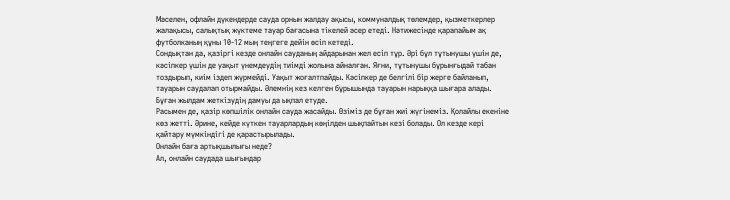Мәселен, офлайн дүкендерде сауда орнын жалдау ақысы, коммуналдық төлемдер, қызметкерлер жалақысы, салықтық жүктеме тауар бағасына тікелей әсер етеді. Нәтижесінде қарапайым ақ футболканың құны 10-12 мың теңгеге дейін өсіп кетеді.
Сондықтан да, қазіргі кезде онлайн сауданың айдарынан жел есіп тұр. Әрі бұл тұтынушы үшін де, кәсіпкер үшін де уақыт үнемдеудің тиімді жолына айналған. Яғни, тұтынушы бұрынғыдай табан тоздырып, киім іздеп жүрмейді. Уақыт жоғалтпайды. Кәсіпкер де белгілі бір жерге байланып, тауарын саудалап отырмайды. Әлемнің кез келген бұрышында тауарын нарыққа шығара алады. Бұған жылдам жеткізудің дамуы да ықпал етуде.
Расымен де, қазір көпшілік онлайн сауда жасайды. Өзіміз де бұған жиі жүгінеміз. Қолайлы екеніне көз жетті. Әрине, кейде күткен тауарлардың көңілден шықпайтын кезі болады. Ол кезде кері қайтару мүмкіндігі де қарастырылады.
Онлайн баға артықшылығы неде?
Ал, онлайн саудада шығындар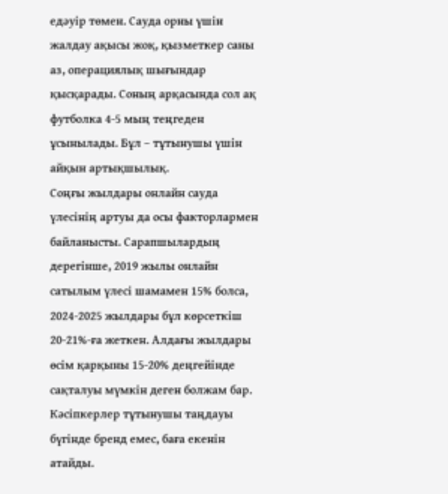едәуір төмен. Сауда орны үшін жалдау ақысы жоқ, қызметкер саны аз, операциялық шығындар қысқарады. Соның арқасында сол ақ футболка 4-5 мың теңгеден ұсынылады. Бұл – тұтынушы үшін айқын артықшылық.
Соңғы жылдары онлайн сауда үлесінің артуы да осы факторлармен байланысты. Сарапшылардың дерегінше, 2019 жылы онлайн сатылым үлесі шамамен 15% болса, 2024-2025 жылдары бұл көрсеткіш 20-21%-ға жеткен. Алдағы жылдары өсім қарқыны 15-20% деңгейінде сақталуы мүмкін деген болжам бар.
Кәсіпкерлер тұтынушы таңдауы бүгінде бренд емес, баға екенін атайды.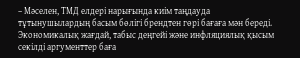– Мәселен, ТМД елдері нарығында киім таңдауда тұтынушылардың басым бөлігі брендтен гөрі бағаға мән береді. Экономикалық жағдай, табыс деңгейі және инфляциялық қысым секілді аргументтер баға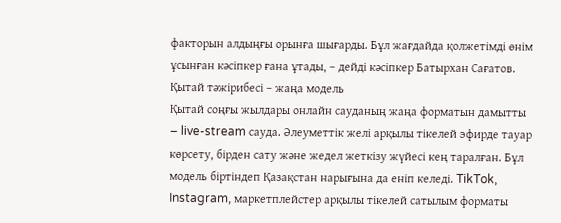факторын алдыңғы орынға шығарды. Бұл жағдайда қолжетімді өнім ұсынған кәсіпкер ғана ұтады, – дейді кәсіпкер Батырхан Сағатов.
Қытай тәжірибесі – жаңа модель
Қытай соңғы жылдары онлайн сауданың жаңа форматын дамытты – live-stream сауда. Әлеуметтік желі арқылы тікелей эфирде тауар көрсету, бірден сату және жедел жеткізу жүйесі кең таралған. Бұл модель біртіндеп Қазақстан нарығына да еніп келеді. TikTok, Instagram, маркетплейстер арқылы тікелей сатылым форматы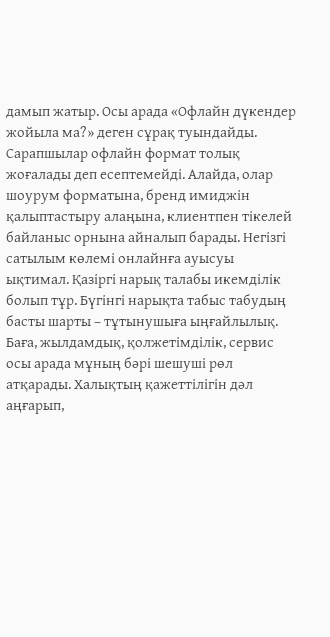дамып жатыр. Осы арада «Офлайн дүкендер жойыла ма?» деген сұрақ туындайды. Сарапшылар офлайн формат толық жоғалады деп есептемейді. Алайда, олар шоурум форматына, бренд имиджін қалыптастыру алаңына, клиентпен тікелей байланыс орнына айналып барады. Негізгі сатылым көлемі онлайнға ауысуы ықтимал. Қазіргі нарық талабы икемділік болып тұр. Бүгінгі нарықта табыс табудың басты шарты – тұтынушыға ыңғайлылық. Баға, жылдамдық, қолжетімділік, сервис осы арада мұның бәрі шешуші рөл атқарады. Халықтың қажеттілігін дәл аңғарып,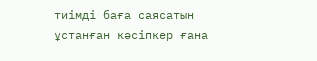тиімді баға саясатын ұстанған кәсіпкер ғана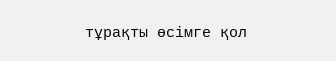тұрақты өсімге қол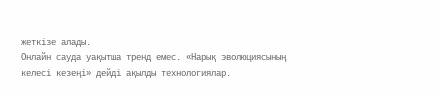жеткізе алады.
Онлайн сауда уақытша тренд емес. «Нарық эволюциясының келесі кезеңі» дейді ақылды технологиялар.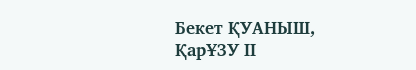Бекет ҚУАНЫШ,
ҚарҰЗУ ІІ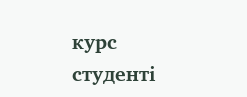курс студенті